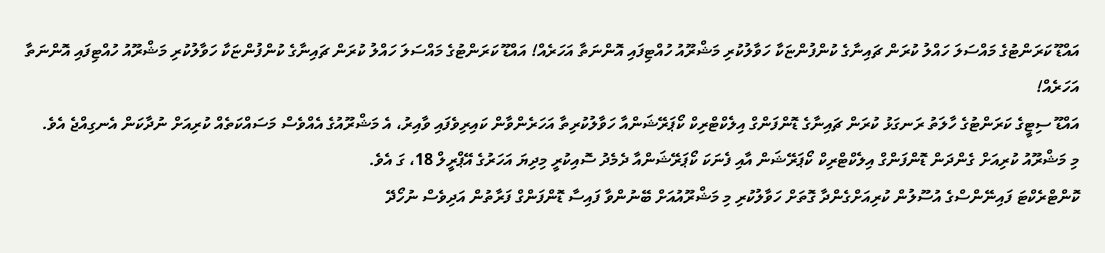އައްޑޫ ކަރަންޓުގެ މައްސަލަ ހައްލު ކުރަން ޗައިނާގެ ކުންފުންޏަކާ ހަވާލުކުރި މަޝްރޫއު ހުއްޓިފައި އޮންނަތާ އަހަރެއް! އައްޑޫ ކަރަންޓުގެ މައްސަލަ ހައްލު ކުރަން ޗައިނާގެ ކުންފުންޏަކާ ހަވާލުކުރި މަޝްރޫއު ހުއްޓިފައި އޮންނަތާ އަހަރެއް!
އައްޑޫ ސިޓީގެ ކަރަންޓުގެ ހާލަތު ރަނގަޅު ކުރަން ޗައިނާގެ ޑޮންފަންގް އިލެކްޓްރިކް ކޯޕަރޭޝަންއާ ހަވާލުކުރިތާ އަހަރެންވާން ކައިރިވެފައި ވާއިރު، އެ މަޝްރޫއުގެ އެއްވެސް މަސައްކަތެއް ކުރިއަށް ނުދާކަން އެނގިއްޖެ އެވެ.
މި މަޝްރޫއު ކުރިއަށް ގެންދަން ޑޮންފަންގް އިލެކްޓްރިކް ކޯޕަރޭޝަން އާއި ފެނަކަ ކޯޕަރޭޝަންއާ ދެމެދު ސޮއިކުރީ މިދިޔަ އަހަރުގެ އޭޕްރީލް 18، ގަ އެވެ.
ކޮންޓްރެކްޓަ ފައިނޭންސްގެ އުސޫލުން ކުރިއަށްގެންދާ ގޮތަށް ހަވާލުކުރި މި މަޝްރޫއުއަށް ބޭނުންވާ ފައިސާ ޑޮންފަންގް ފަރާތުން އަދިވެސް ނުހޯދޭ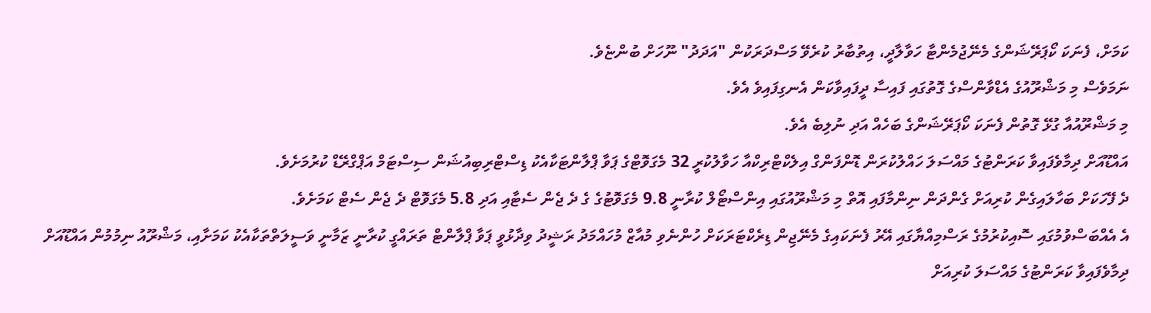ކަމަށް، ފެނަކަ ކޯޕަރޭޝަންގެ މެނޭޖުމެންޓާ ހަވާލާދީ، އިތުބާރު ކުރެވޭ މަސްދަރަކުން "އަދަދު" ނޫހަށް ބުންޏެވެ.
ނަމަވެސް މި މަޝްރޫއުގެ އެޑްވާންސްގެ ގޮތުގައި ފައިސާ ދީފައިވާކަން އެނގިފައިވެ އެވެ.
މި މަޝްރޫއުއާ ގުޅޭ ގޮތުން ފެނަކަ ކޯޕަރޭޝަންގެ ބަހެއް އަދި ނުލިބެ އެވެ.
އައްޑޫއަށް ދިމާވެފައިވާ ކަރަންޓުގެ މައްސަލަ ހައްލުކުރަން ޑޮންފަންގް އިލެކްޓްރިކްއާ ހަވާލުކުރީ 32 މެގަވޮޓްގެ ޕަވާ ޕްލާންޓަކާއެކު ޑިސްޓްރިބިއުޝަން ސިސްޓަމް އަޕްގްރޭޑް ކުރުމަށެވެ.
ދެ ފޭހަކަށް ބަހާލައިގެން ކުރިއަށް ގެންދަން ނިންމާފައި އޮތް މި މަޝްރޫއުގައި އިންސްޓޯލް ކުރާނީ 9.8 މެގަވޮޓުގެ ގެ ދެ ޖެން ސެޓާއި އަދި 5.8 މެގަވޮޓް ދެ ޖެން ސެޓް ކަމަށެވެ.
އެ އެއްބަސްވުމުގައި ސޮއިކުރުމުގެ ރަސްމިއްޔާގައި އޭރު ފެނަކައިގެ މެނޭޖިން ޑިރެކްޓަރަކަށް ހުންނެވި މުއާޒް މުހައްމަދު ރަޝީދު ވިދާޅުވީ ޕަވާ ޕްލާންޓް ތަރައްގީ ކުރާނީ ޒަމާނީ ވަސީލަތްތަކާއެކު ކަމަށާއި، މަޝްރޫއު ނިމުމުން އައްޑޫއަށް ދިމާވެފައިވާ ކަރަންޓުގެ މައްސަލަ ކުރިއަށް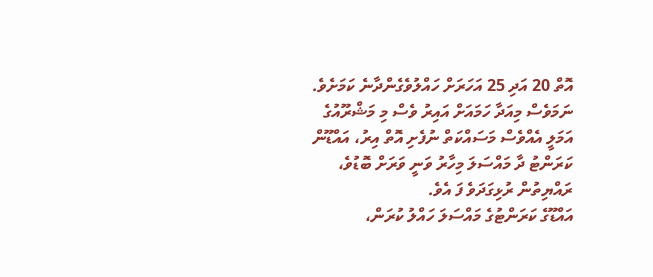އޮތް 20 އަދި 25 އަހަރަށް ހައްލުވެގެންދާނެ ކަމަށެވެ.
ނަމަވެސް މިއަދާ ހަމައަށް އައިރު ވެސް މި މަޝްރޫއުގެ އަމަލީ އެއްވެސް މަސައްކަތް ނުފެށި އޮތް އިރު، އައްޑޫން ކަރަންޓު ދާ މައްސަލަ މިހާރު ވަނީ ވަރަށް ބޮޑުވެ، ރައްޔިތުން ރުޅިގަދަވެ ފަ އެވެ.
އައްޑޫގެ ކަރަންޓުގެ މައްސަލަ ހައްލު ކުރަން،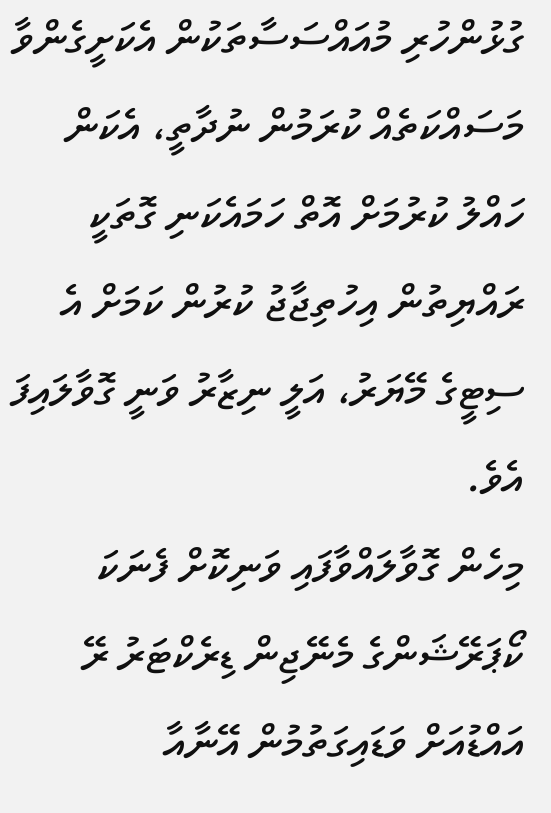ގުޅުންހުރި މުއައްސަސާތަކުން އެކަށީގެންވާ މަސައްކަތެއް ކުރަމުން ނުދާތީ، އެކަން ހައްލު ކުރުމަށް އޮތް ހަމައެކަނި ގޮތަކީ ރައްޔިތުން އިހުތިޖާޖު ކުރުން ކަމަށް އެ ސިޓީގެ މޭޔަރު، އަލީ ނިޒާރު ވަނީ ގޮވާލައިފަ އެވެ.
މިހެން ގޮވާލައްވާފައި ވަނިކޮށް ފެނަކަ ކޯޕަރޭޝަންގެ މެނޭޖިން ޑިރެކްޓަރު ރޭ އައްޑުއަށް ވަޑައިގަތުމުން އޭނާއާ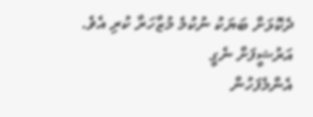ދެކޮޅަށް ބަޔަކު ނުކުމެ މުޒާހަރާ ކުރި އެވެ.
އަރުޝީފަށް ނެގީ
އެންމެފަހުން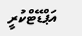އަޕްޑޭޓްކުރީ